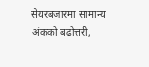सेयरबजारमा सामान्य अंकको बढोत्तरी,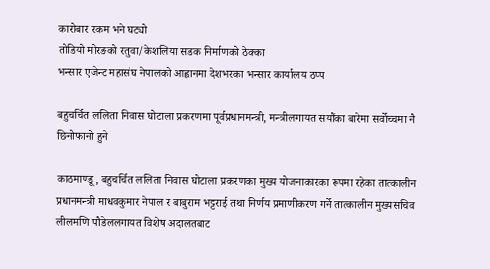कारोबार रकम भने घट्यो
तोडियो मोरङको रतुवा/केशलिया सडक निर्माणको ठेक्का
भन्सार एजेन्ट महासंघ नेपालको आह्वानमा देशभरका भन्सार कार्यालय ठप्प

बहुचर्चित ललिता निवास घोटाला प्रकरणमा पूर्वप्रधानमन्त्री, मन्त्रीलगायत सयौंका बारेमा सर्वोच्चमा नै छिनोफानो हुने

काठमाण्डू, बहुचर्चित ललिता निवास घोटाला प्रकरणका मुख्य योजनाकारका रूपमा रहेका तात्कालीन प्रधानमन्त्री माधवकुमार नेपाल र बाबुराम भट्टराई तथा निर्णय प्रमाणीकरण गर्ने तात्कालीन मुख्यसचिव लीलमणि पौडेललगायत विशेष अदालतबाट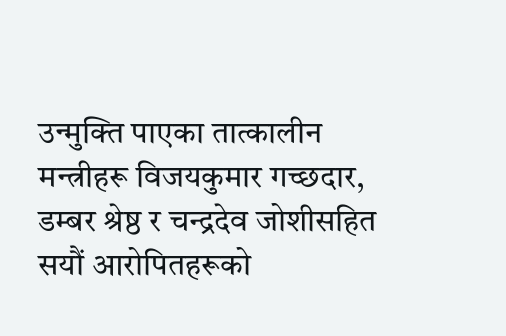उन्मुक्ति पाएका तात्कालीन मन्त्रीहरू विजयकुमार गच्छदार, डम्बर श्रेष्ठ र चन्द्रदेव जोशीसहित सयौं आरोपितहरूको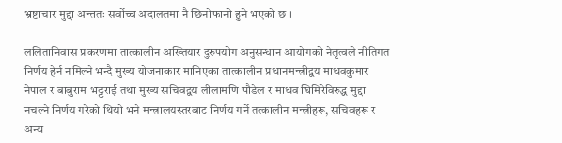भ्रष्टाचार मुद्दा अन्ततः सर्वोच्च अदालतमा नै छिनोफानो हुने भएको छ ।

ललितानिवास प्रकरणमा तात्कालीन अख्तियार दुरुपयोग अनुसन्धान आयोगको नेतृत्वले नीतिगत निर्णय हेर्न नमिल्ने भन्दै मुख्य योजनाकार मानिएका तात्कालीन प्रधानमन्त्रीद्वय माधवकुमार नेपाल र बाबुराम भट्टराई तथा मुख्य सचिवद्वय लीलामणि पौडेल र माधव घिमिरेविरुद्ध मुद्दा नचल्ने निर्णय गरेको थियो भने मन्त्रालयस्तरबाट निर्णय गर्ने तत्कालीन मन्त्रीहरू, सचिवहरू र अन्य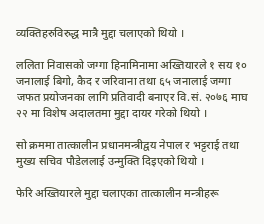व्यक्तिहरुविरुद्ध मात्रै मुद्दा चलाएको थियो ।

ललिता निवासको जग्गा हिनामिनामा अख्तियारले १ सय १० जनालाई बिगो, कैद र जरिवाना तथा ६५ जनालाई जग्गा जफत प्रयोजनका लागि प्रतिवादी बनाएर वि.सं. २०७६ माघ २२ मा विशेष अदालतमा मुद्दा दायर गरेको थियो ।

सो क्रममा तात्कालीन प्रधानमन्त्रीद्वय नेपाल र भट्टराई तथा मुख्य सचिव पौडेललाई उन्मुक्ति दिइएको थियो ।

फेरि अख्तियारले मुद्दा चलाएका तात्कालीन मन्त्रीहरू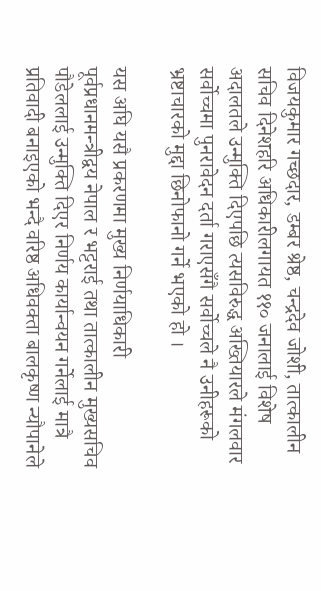विजयकुमार गच्छदार, डम्बर श्रेष्ठ, चन्द्रदेव जोशी, तात्कालीन सचिव दिनेशहरि अधिकारीलगायत ११० जनालाई विशेष अदालतले उन्मुक्ति दिएपछि त्यसविरुद्ध अख्तियारले मंगलवार सर्वोच्चमा पुनरावेदन दर्ता गराएसँगै सर्वोच्चले नै उनीहरूको भ्रष्टाचारको मुद्दा छिनोफानो गर्ने भएको हो ।

यस अघि यसै प्रकरणमा मुख्य निर्णयाधिकारी पूर्वप्रधानमन्त्रीद्वय नेपाल र भट्टराई तथा तात्कालीन मुख्यसचिव पौडेललाई उन्मुक्ति दिएर निर्णय कार्यान्वयन गर्नेलाई मात्रै प्रतिवादी बनाइएको भन्दै वरिष्ठ अधिवक्ता बालकृष्ण न्यौपानेले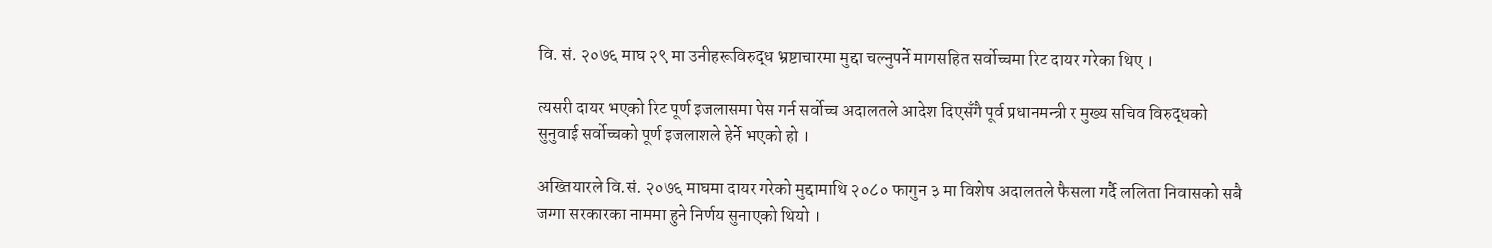वि. सं. २०७६ माघ २९ मा उनीहरूविरुद्ध भ्रष्टाचारमा मुद्दा चल्नुपर्ने मागसहित सर्वोच्चमा रिट दायर गरेका थिए ।

त्यसरी दायर भएको रिट पूर्ण इजलासमा पेस गर्न सर्वोच्च अदालतले आदेश दिएसँगै पूर्व प्रधानमन्त्री र मुख्य सचिव विरुद्धको सुनुवाई सर्वोच्चको पूर्ण इजलाशले हेर्ने भएको हो ।

अख्तियारले वि.सं. २०७६ माघमा दायर गरेको मुद्दामाथि २०८० फागुन ३ मा विशेष अदालतले फैसला गर्दै ललिता निवासको सबै जग्गा सरकारका नाममा हुने निर्णय सुनाएको थियो ।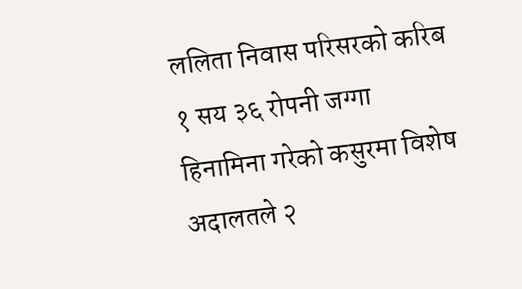ललिता निवास परिसरको करिब १ सय ३६ रोपनी जग्गा हिनामिना गरेको कसुरमा विशेष अदालतले २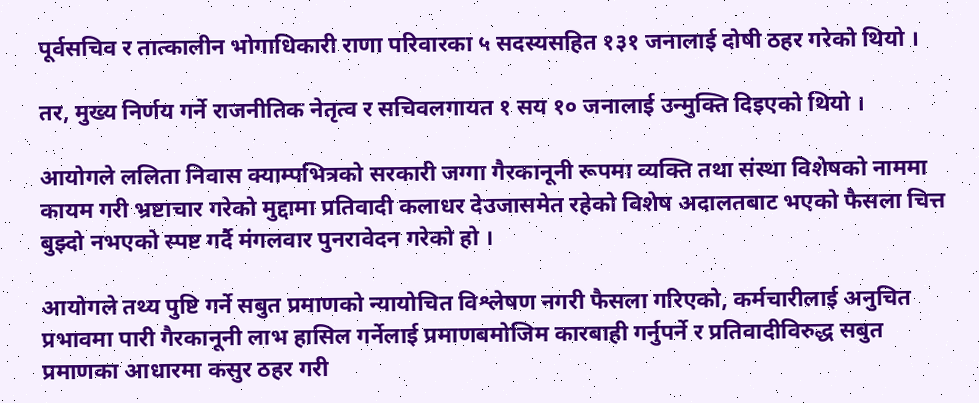पूर्वसचिव र तात्कालीन भोगाधिकारी राणा परिवारका ५ सदस्यसहित १३१ जनालाई दोषी ठहर गरेको थियो ।

तर, मुख्य निर्णय गर्ने राजनीतिक नेतृत्व र सचिवलगायत १ सय १० जनालाई उन्मुक्ति दिइएको थियो ।

आयोगले ललिता निवास क्याम्पभित्रको सरकारी जग्गा गैरकानूनी रूपमा व्यक्ति तथा संस्था विशेषको नाममा कायम गरी भ्रष्टाचार गरेको मुद्दामा प्रतिवादी कलाधर देउजासमेत रहेको विशेष अदालतबाट भएको फैसला चित्त बुझ्दो नभएको स्पष्ट गर्दै मंगलवार पुनरावेदन गरेको हो ।

आयोगले तथ्य पुष्टि गर्ने सबुत प्रमाणको न्यायोचित विश्लेषण नगरी फैसला गरिएको, कर्मचारीलाई अनुचित प्रभावमा पारी गैरकानूनी लाभ हासिल गर्नेलाई प्रमाणबमोजिम कारबाही गर्नुपर्ने र प्रतिवादीविरुद्ध सबुत प्रमाणका आधारमा कसुर ठहर गरी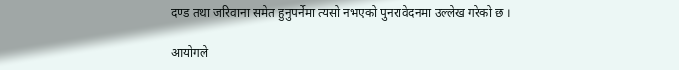दण्ड तथा जरिवाना समेत हुनुपर्नेमा त्यसो नभएको पुनरावेदनमा उल्लेख गरेको छ ।

आयोगले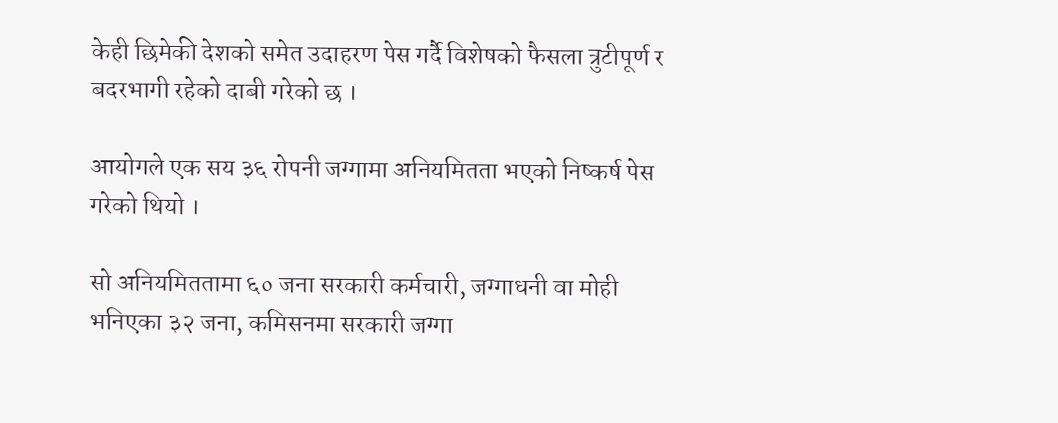केही छिमेकी देशको समेत उदाहरण पेस गर्दै विशेषको फैसला त्रुटीपूर्ण र बदरभागी रहेको दाबी गरेको छ ।

आयोगले एक सय ३६ रोपनी जग्गामा अनियमितता भएको निष्कर्ष पेस गरेको थियो ।

सो अनियमिततामा ६० जना सरकारी कर्मचारी, जग्गाधनी वा मोही भनिएका ३२ जना, कमिसनमा सरकारी जग्गा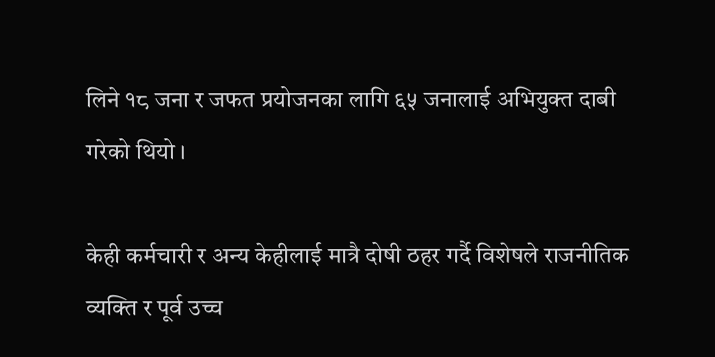लिने १८ जना र जफत प्रयोजनका लागि ६५ जनालाई अभियुक्त दाबी गरेको थियो ।

केही कर्मचारी र अन्य केहीलाई मात्रै दोषी ठहर गर्दै विशेषले राजनीतिक व्यक्ति र पूर्व उच्च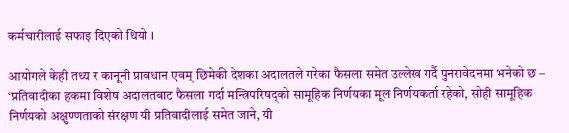कर्मचारीलाई सफाइ दिएको थियो ।

आयोगले केही तथ्य र कानूनी प्रावधान एवम् छिमेकी देशका अदालतले गरेका फैसला समेत उल्लेख गर्दै पुनरावेदनमा भनेको छ – ‘प्रतिवादीका हकमा विशेष अदालतबाट फैसला गर्दा मन्त्रिपरिषद्को सामूहिक निर्णयका मूल निर्णयकर्ता रहेको, सोही सामूहिक निर्णयको अक्षुण्णताको संरक्षण यी प्रतिवादीलाई समेत जाने, यी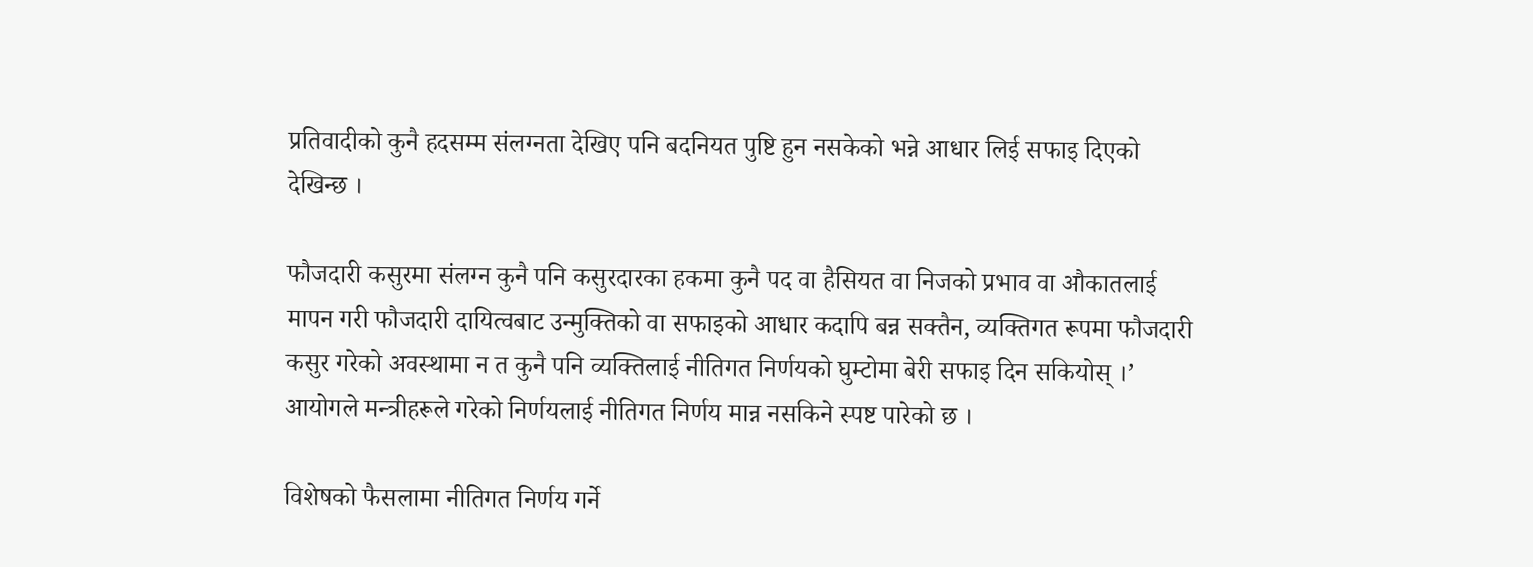प्रतिवादीको कुनै हदसम्म संलग्नता देखिए पनि बदनियत पुष्टि हुन नसकेको भन्ने आधार लिई सफाइ दिएको देखिन्छ ।

फौजदारी कसुरमा संलग्न कुनै पनि कसुरदारका हकमा कुनै पद वा हैसियत वा निजको प्रभाव वा औकातलाई मापन गरी फौजदारी दायित्वबाट उन्मुक्तिको वा सफाइको आधार कदापि बन्न सक्तैन, व्यक्तिगत रूपमा फौजदारी कसुर गरेको अवस्थामा न त कुनै पनि व्यक्तिलाई नीतिगत निर्णयको घुम्टोमा बेरी सफाइ दिन सकियोस् ।’ आयोगले मन्त्रीहरूले गरेको निर्णयलाई नीतिगत निर्णय मान्न नसकिने स्पष्ट पारेको छ ।

विशेषको फैसलामा नीतिगत निर्णय गर्ने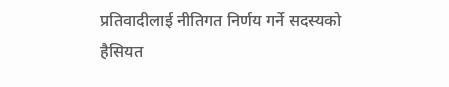प्रतिवादीलाई नीतिगत निर्णय गर्ने सदस्यको हैसियत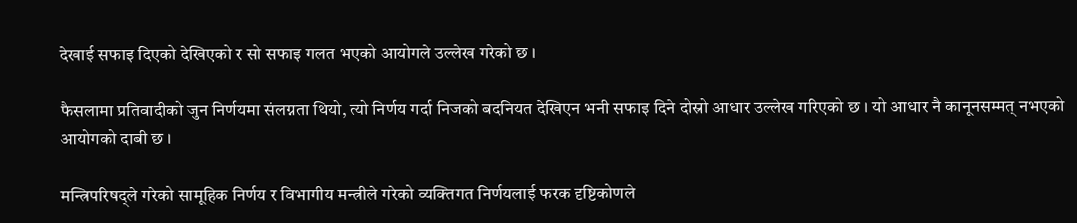देखाई सफाइ दिएको देखिएको र सो सफाइ गलत भएको आयोगले उल्लेख गरेको छ ।

फैसलामा प्रतिवादीको जुन निर्णयमा संलग्नता थियो, त्यो निर्णय गर्दा निजको बदनियत देखिएन भनी सफाइ दिने दोस्रो आधार उल्लेख गरिएको छ । यो आधार नै कानूनसम्मत् नभएको आयोगको दाबी छ ।

मन्त्रिपरिषद्ले गरेको सामूहिक निर्णय र विभागीय मन्त्रीले गरेको व्यक्तिगत निर्णयलाई फरक दृष्टिकोणले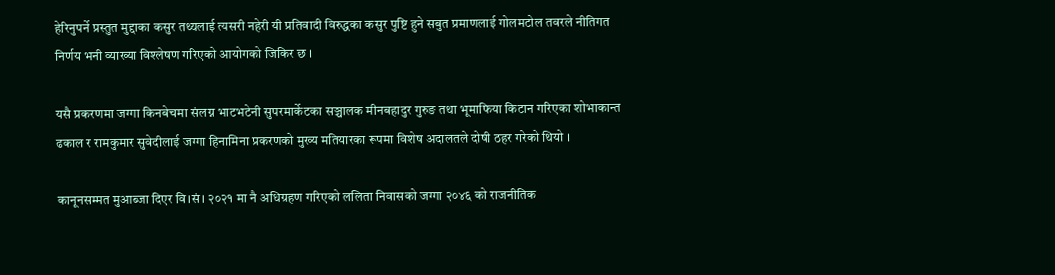हेरिनुपर्ने प्रस्तुत मुद्दाका कसुर तथ्यलाई त्यसरी नहेरी यी प्रतिवादी विरुद्धका कसुर पुष्टि हुने सबुत प्रमाणलाई गोलमटोल तवरले नीतिगत निर्णय भनी व्याख्या विश्लेषण गरिएको आयोगको जिकिर छ ।

यसै प्रकरणमा जग्गा किनबेचमा संलग्न भाटभटेनी सुपरमार्केटका सञ्चालक मीनबहादुर गुरुङ तथा भूमाफिया किटान गरिएका शोभाकान्त ढकाल र रामकुमार सुवेदीलाई जग्गा हिनामिना प्रकरणको मुख्य मतियारका रूपमा विशेष अदालतले दोषी ठहर गरेको थियो ।

कानूनसम्मत मुआब्जा दिएर वि।सं। २०२१ मा नै अधिग्रहण गरिएको ललिता निवासको जग्गा २०४६ को राजनीतिक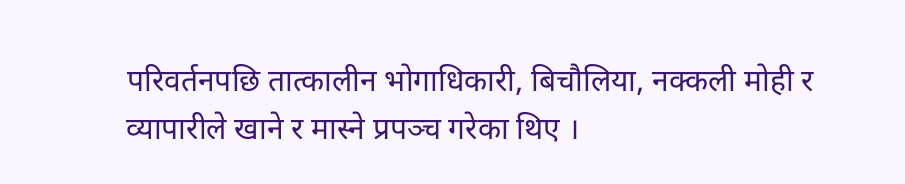परिवर्तनपछि तात्कालीन भोगाधिकारी, बिचौलिया, नक्कली मोही र व्यापारीले खाने र मास्ने प्रपञ्च गरेका थिए ।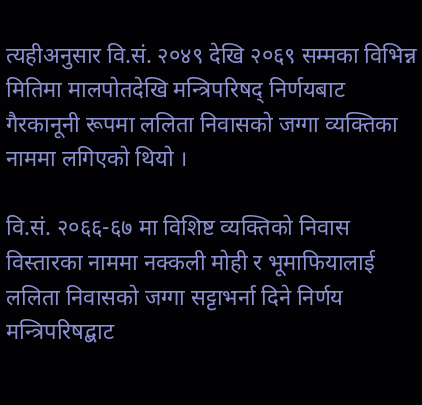त्यहीअनुसार वि.सं. २०४९ देखि २०६९ सम्मका विभिन्न मितिमा मालपोतदेखि मन्त्रिपरिषद् निर्णयबाट गैरकानूनी रूपमा ललिता निवासको जग्गा व्यक्तिका नाममा लगिएको थियो ।

वि.सं. २०६६-६७ मा विशिष्ट व्यक्तिको निवास विस्तारका नाममा नक्कली मोही र भूमाफियालाई ललिता निवासको जग्गा सट्टाभर्ना दिने निर्णय मन्त्रिपरिषद्बाट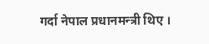गर्दा नेपाल प्रधानमन्त्री थिए ।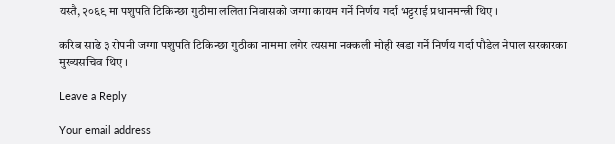यस्तै, २०६९ मा पशुपति टिकिन्छा गुठीमा ललिता निवासको जग्गा कायम गर्ने निर्णय गर्दा भट्टराई प्रधानमन्त्री थिए ।

करिब साढे ३ रोपनी जग्गा पशुपति टिकिन्छा गुठीका नाममा लगेर त्यसमा नक्कली मोही खडा गर्ने निर्णय गर्दा पौडेल नेपाल सरकारका मुख्यसचिव थिए ।

Leave a Reply

Your email address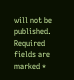will not be published. Required fields are marked *